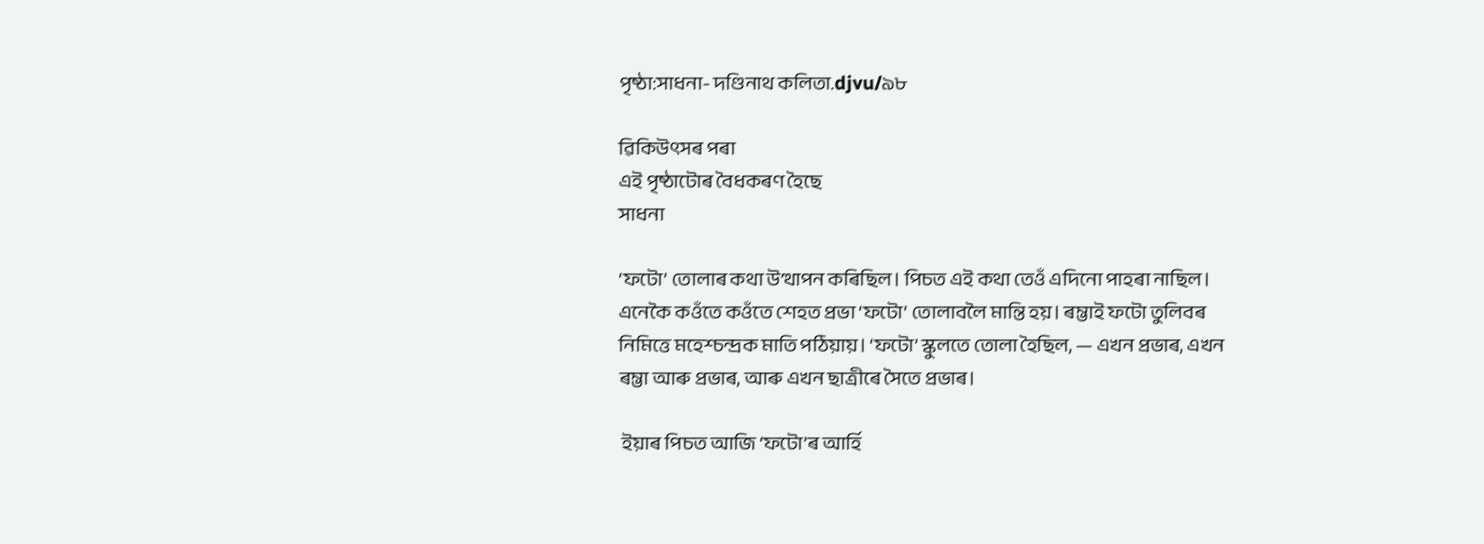পৃষ্ঠা:সাধনা- দণ্ডিনাথ কলিতা.djvu/৯৮

ৱিকিউৎসৰ পৰা
এই পৃষ্ঠাটোৰ বৈধকৰণ হৈছে
সাধনা

‘ফটো’ তোলাৰ কথা উত্থাপন কৰিছিল। পিচত এই কথা তেওঁ এদিনো পাহৰা নাছিল। এনেকৈ কওঁতে কওঁতে শেহত প্ৰভা ‘ফটো’ তোলাবলৈ মান্তি হয়। ৰম্ভাই ফটো তুলিবৰ নিমিত্তে মহেশ্চন্দ্ৰক মাতি পঠিয়ায়। ‘ফটো’ স্কুলতে তোলা হৈছিল, — এখন প্ৰভাৰ, এখন ৰম্ভা আৰু প্ৰভাৰ, আৰু এখন ছাত্ৰীৰে সৈতে প্ৰভাৰ।

 ইয়াৰ পিচত আজি ‘ফটো’ৰ আৰ্হি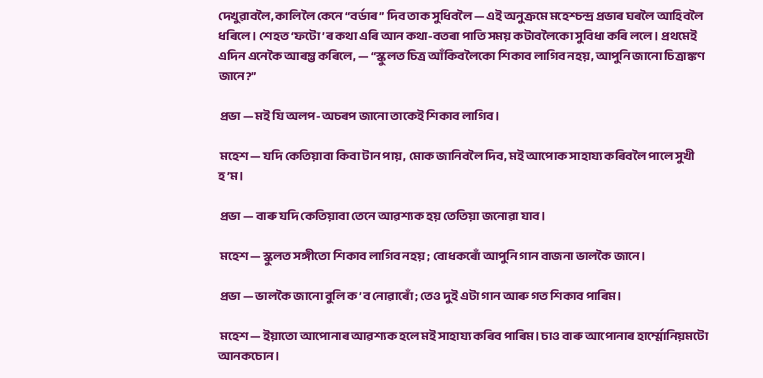দেখুৱাবলৈ, কালিলৈ কেনে “বৰ্ডাৰ” দিব তাক সুধিবলৈ — এই অনুক্ৰমে মহেশ্চন্দ্ৰ প্ৰভাৰ ঘৰলৈ আহিবলৈ ধৰিলে। শেহত ‘ফটো’ৰ কথা এৰি আন কথা-বতৰা পাতি সময় কটাবলৈকো সুবিধা কৰি ললে। প্ৰথমেই এদিন এনেকৈ আৰম্ভ কৰিলে, — “স্কুলত চিত্ৰ আঁকিবলৈকো শিকাব লাগিব নহয়, আপুনি জানো চিত্ৰাঙ্কণ জানে?”

 প্ৰভা — মই যি অলপ-অচৰপ জানো তাকেই শিকাব লাগিব।

 মহেশ — যদি কেতিয়াবা কিবা টান পায়, মোক জানিবলৈ দিব, মই আপোক সাহায্য কৰিবলৈ পালে সুখী হ’ম।

 প্ৰভা — বাৰু যদি কেতিয়াবা তেনে আৱশ্যক হয় তেতিয়া জনোৱা যাব।

 মহেশ — স্কুলত সঙ্গীতো শিকাব লাগিব নহয়; বোধকৰোঁ আপুনি গান বাজনা ভালকৈ জানে।

 প্ৰভা — ভালকৈ জানো বুলি ক’ব নোৱাৰোঁ; তেও দুই এটা গান আৰু গত শিকাব পাৰিম।

 মহেশ — ইয়াতো আপোনাৰ আৱশ্যক হলে মই সাহায্য কৰিব পাৰিম। চাও বাৰু আপোনাৰ হাৰ্ম্মোনিয়মটো আনকচোন।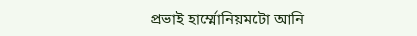প্ৰভাই হাৰ্ম্মোনিয়মটো আনি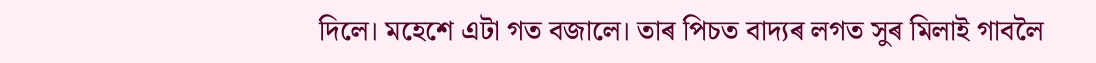দিলে। মহেশে এটা গত বজালে। তাৰ পিচত বাদ্যৰ লগত সুৰ মিলাই গাবলৈ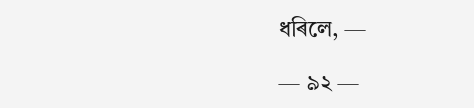ধৰিলে, —

— ৯২ —